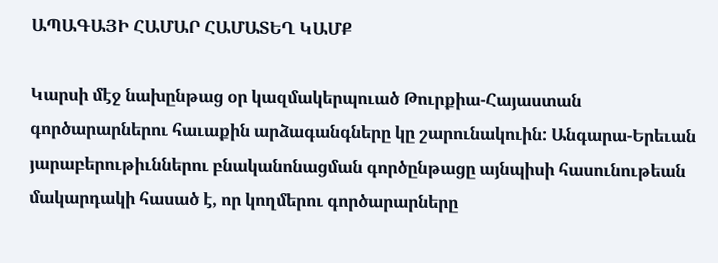ԱՊԱԳԱՅԻ ՀԱՄԱՐ ՀԱՄԱՏԵՂ ԿԱՄՔ

Կարսի մէջ նախընթաց օր կազմակերպուած Թուրքիա-Հայաստան գործարարներու հաւաքին արձագանգները կը շարունակուին: Անգարա-Երեւան յարաբերութիւններու բնականոնացման գործընթացը այնպիսի հասունութեան մակարդակի հասած է, որ կողմերու գործարարները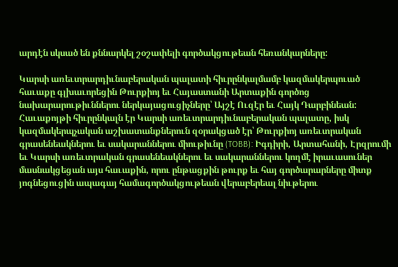արդէն սկսած են քննարկել շօշափելի գործակցութեան հեռանկարները:

Կարսի առեւտրարդիւնաբերական պալատի հիւրընկալմամբ կազմակերպուած հաւաքը գլխաւորեցին Թուրքիոյ եւ Հայաստանի Արտաքին գործոց նախարարութիւններու ներկայացուցիչները՝ Այշէ Ուզէր եւ Հայկ Դարբինեան: Հաւաքոյթի հիւրընկալն էր Կարսի առեւտրարդիւնաբերական պալատը, իսկ կազմակերպչական աշխատանքներուն զօրակցած էր՝ Թուրքիոյ առեւտրական գրասենեակներու եւ սակարաններու միութիւնը (TOBB): Իգդիրի, Արտահանի, Էրզրումի եւ Կարսի առեւտրական գրասենեակներու եւ սակարաններու կողմէ իրաւասուներ մասնակցեցան այս հաւաքին, որու ընթացքին թուրք եւ հայ գործարարները միտք յոգնեցուցին ապագայ համագործակցութեան վերաբերեալ նիւթերու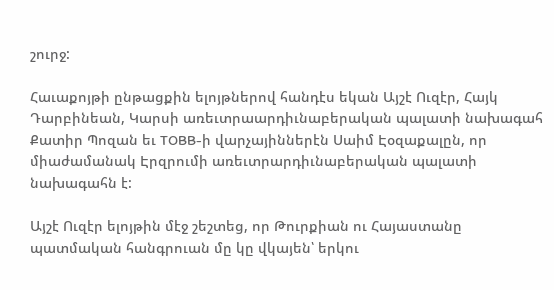շուրջ:

Հաւաքոյթի ընթացքին ելոյթներով հանդէս եկան Այշէ Ուզէր, Հայկ Դարբինեան, Կարսի առեւտրաարդիւնաբերական պալատի նախագահ Քատիր Պոզան եւ TOBB-ի վարչայիններէն Սաիմ Էօզաքալըն, որ միաժամանակ Էրզրումի առեւտրարդիւնաբերական պալատի նախագահն է:

Այշէ Ուզէր ելոյթին մէջ շեշտեց, որ Թուրքիան ու Հայաստանը պատմական հանգրուան մը կը վկայեն՝ երկու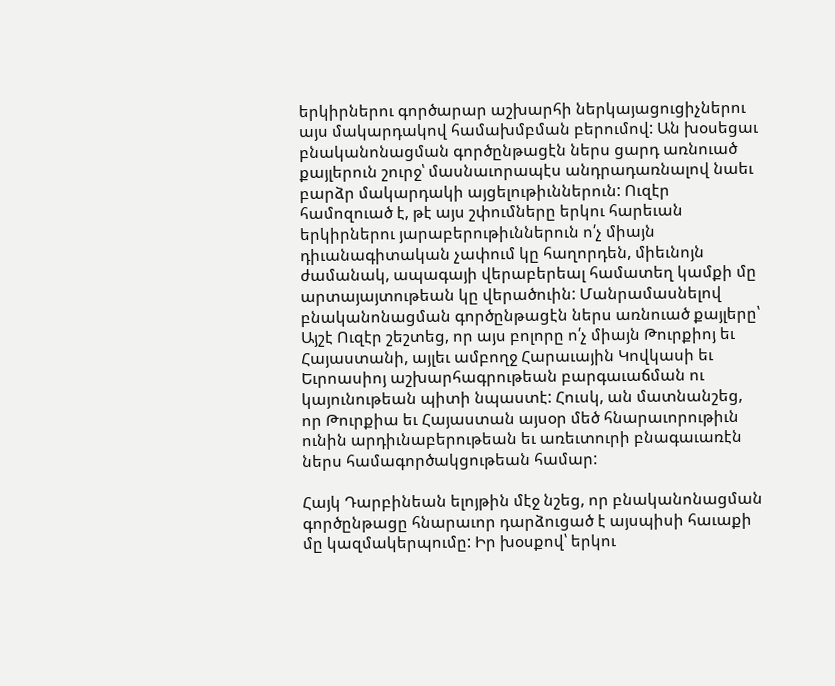երկիրներու գործարար աշխարհի ներկայացուցիչներու այս մակարդակով համախմբման բերումով: Ան խօսեցաւ բնականոնացման գործընթացէն ներս ցարդ առնուած քայլերուն շուրջ՝ մասնաւորապէս անդրադառնալով նաեւ բարձր մակարդակի այցելութիւններուն: Ուզէր համոզուած է, թէ այս շփումները երկու հարեւան երկիրներու յարաբերութիւններուն ո՛չ միայն դիւանագիտական չափում կը հաղորդեն, միեւնոյն ժամանակ, ապագայի վերաբերեալ համատեղ կամքի մը արտայայտութեան կը վերածուին: Մանրամասնելով բնականոնացման գործընթացէն ներս առնուած քայլերը՝ Այշէ Ուզէր շեշտեց, որ այս բոլորը ո՛չ միայն Թուրքիոյ եւ Հայաստանի, այլեւ ամբողջ Հարաւային Կովկասի եւ Եւրոասիոյ աշխարհագրութեան բարգաւաճման ու կայունութեան պիտի նպաստէ: Հուսկ, ան մատնանշեց, որ Թուրքիա եւ Հայաստան այսօր մեծ հնարաւորութիւն ունին արդիւնաբերութեան եւ առեւտուրի բնագաւառէն ներս համագործակցութեան համար:

Հայկ Դարբինեան ելոյթին մէջ նշեց, որ բնականոնացման գործընթացը հնարաւոր դարձուցած է այսպիսի հաւաքի մը կազմակերպումը: Իր խօսքով՝ երկու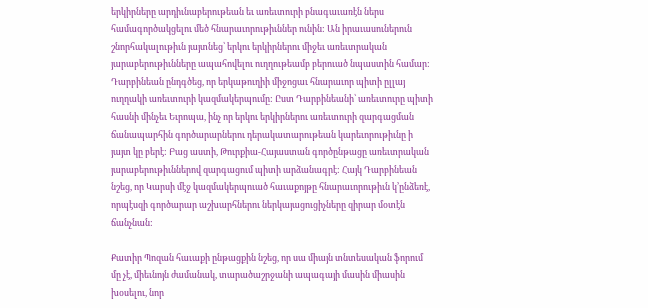երկիրները արդիւնաբերութեան եւ առեւտուրի բնագաւառէն ներս համագործակցելու մեծ հնարաւորութիւններ ունին: Ան իրաւասուներուն շնորհակալութիւն յայտնեց՝ երկու երկիրներու միջեւ առեւտրական յարաբերութիւնները ապահովելու ուղղութեամբ բերուած նպաստին համար: Դարբինեան ընդգծեց, որ երկաթուղիի միջոցաւ հնարաւոր պիտի ըլլայ ուղղակի առեւտուրի կազմակերպումը: Ըստ Դարբինեանի՝ առեւտուրը պիտի հասնի մինչեւ Եւրոպա, ինչ որ երկու երկիրներու առեւտուրի զարգացման ճանապարհին գործարարներու դերակատարութեան կարեւորութիւնը ի յայտ կը բերէ: Բաց աստի, Թուրքիա-Հայաստան գործընթացը առեւտրական յարաբերութիւններով զարգացում պիտի արձանագրէ: Հայկ Դարբինեան նշեց, որ Կարսի մէջ կազմակերպուած հաւաքոյթը հնարաւորութիւն կ՚ընձեռէ, որպէսզի գործարար աշխարհներու ներկայացուցիչները զիրար մօտէն ճանչնան:

Քատիր Պոզան հաւաքի ընթացքին նշեց, որ սա միայն տնտեսական ֆորում մը չէ, միեւնոյն ժամանակ, տարածաշրջանի ապագայի մասին միասին խօսելու, նոր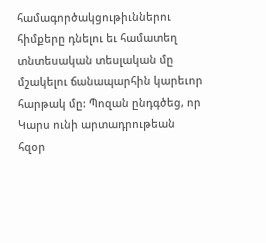համագործակցութիւններու հիմքերը դնելու եւ համատեղ տնտեսական տեսլական մը մշակելու ճանապարհին կարեւոր հարթակ մը: Պոզան ընդգծեց, որ Կարս ունի արտադրութեան հզօր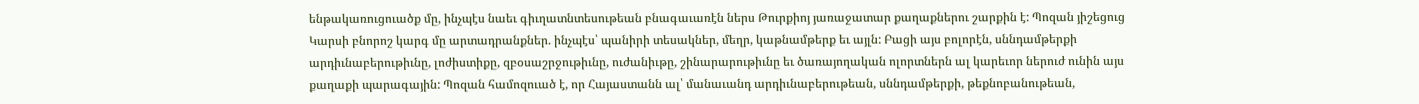ենթակառուցուածք մը, ինչպէս նաեւ գիւղատնտեսութեան բնագաւառէն ներս Թուրքիոյ յառաջատար քաղաքներու շարքին է: Պոզան յիշեցուց Կարսի բնորոշ կարգ մը արտադրանքներ. ինչպէս՝ պանիրի տեսակներ, մեղր, կաթնամթերք եւ այլն: Բացի այս բոլորէն, սննդամթերքի արդիւնաբերութիւնը, լոժիստիքը, զբօսաշրջութիւնը, ուժանիւթը, շինարարութիւնը եւ ծառայողական ոլորտներն ալ կարեւոր ներուժ ունին այս քաղաքի պարագային: Պոզան համոզուած է, որ Հայաստանն ալ՝ մանաւանդ արդիւնաբերութեան, սննդամթերքի, թեքնոբանութեան,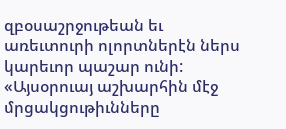զբօսաշրջութեան եւ առեւտուրի ոլորտներէն ներս կարեւոր պաշար ունի: «Այսօրուայ աշխարհին մէջ մրցակցութիւնները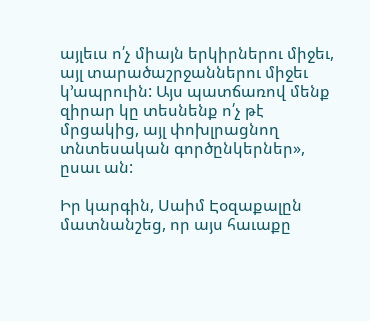այլեւս ո՛չ միայն երկիրներու միջեւ, այլ տարածաշրջաններու միջեւ կ՚ապրուին: Այս պատճառով մենք զիրար կը տեսնենք ո՛չ թէ մրցակից, այլ փոխլրացնող տնտեսական գործընկերներ», ըսաւ ան:

Իր կարգին, Սաիմ Էօզաքալըն մատնանշեց, որ այս հաւաքը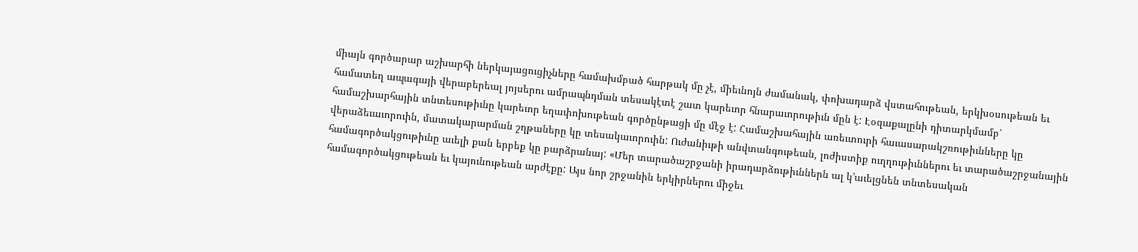միայն գործարար աշխարհի ներկայացուցիչները համախմբած հարթակ մը չէ, միեւնոյն ժամանակ, փոխադարձ վստահութեան, երկխօսութեան եւ համատեղ ապագայի վերաբերեալ յոյսերու ամրապնդման տեսակէտէ շատ կարեւոր հնարաւորութիւն մըն է: Էօզաքալընի դիտարկմամբ՝ համաշխարհային տնտեսութիւնը կարեւոր եղափոխութեան գործընթացի մը մէջ է: Համաշխահային առեւտուրի հաւասարակշռութիւնները կը վերաձեւաւորուին, մատակարարման շղթաները կը տեսակաւորուին: Ուժանիւթի անվտանգութեան, լոժիստիք ուղղութիւններու եւ տարածաշրջանային համագործակցութիւնը աւելի քան երբեք կը բարձրանայ: «Մեր տարածաշրջանի իրադարձութիւններն ալ կ՚աւելցնեն տնտեսական համագործակցութեան եւ կայունութեան արժէքը: Այս նոր շրջանին երկիրներու միջեւ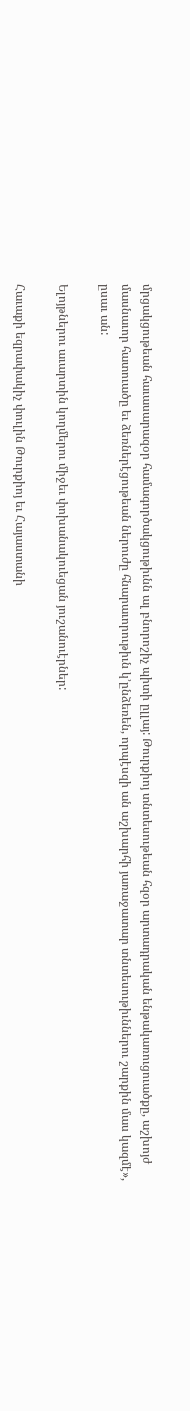մրցակցութեան հաւասարազօր համագործակցութիւնն ալ բնորոշիչ պիտի ըլլայ: Թուրքիոյ տնտեսութեան հզօր արտադրական ենթակառուցուածքը, աշխոյժ մասնաւոր հատուածը եւ ձեռներէցութեան ներուժը հնարաւորութիւն կ՚ընձեռեն, որպէսզի ան աշխարհի յառաջատար տնտեսութիւններու շարքին մաս կազմէ», ըսաւ ան:

Ելոյթներու աւարտին կողմերու միջեւ փոխանակուեցան յուշանուէրներ:

Հաւաքի եզրափակիչ փուլին Թուրքիոյ եւ Հայաստանի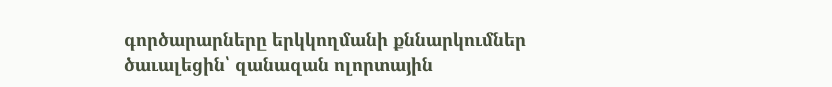գործարարները երկկողմանի քննարկումներ ծաւալեցին՝ զանազան ոլորտային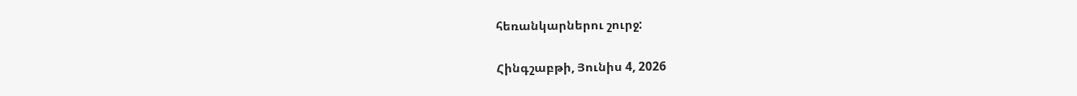հեռանկարներու շուրջ:

Հինգշաբթի, Յունիս 4, 2026